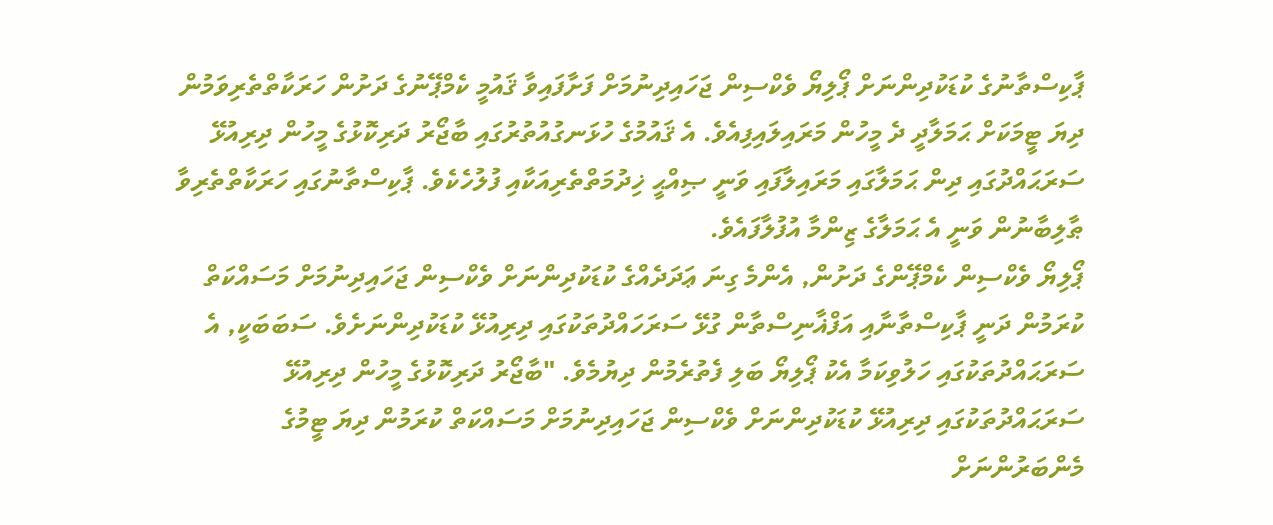ޕާކިސްތާނުގެ ކުޑަކުދިންނަށް ޕޯލިޔޯ ވެކްސިން ޖަހައިދިނުމަށް ފަށާފައިވާ ޤައުމީ ކެމްޕޭނުގެ ދަށުން ހަރަކާތްތެރިވަމުން ދިޔަ ޓީމަކަށް ޙަމަލާދީ ދެ މީހުން މަރައިލައިފިއެވެ. އެ ޤައުމުގެ ހުޅަނގުއުތުރުގައި ބާޖޯރު ދަރިކޮޅުގެ މީހުން ދިރިއުޅޭ ސަރަޙައްދުގައި ދިން ޙަމަލާގައި މަރައިލާފައި ވަނީ ޞިއްޙީ ޚިދުމަތްތެރިއަކާއި ފުލުހެކެވެ. ޕާކިސްތާނުގައި ހަރަކާތްތެރިވާ ޠާލިބާނުން ވަނީ އެ ޙަމަލާގެ ޒިންމާ އުފުލާފައެވެ.
ޕޯލިޔޯ ވެކްސިން ކެމްޕޭންގެ ދަށުން, އެންމެ ގިނަ ޢަދަދެއްގެ ކުޑަކުދިންނަށް ވެކްސިން ޖަހައިދިނުމަށް މަސައްކަތް ކުރަމުން ދަނީ ޕާކިސްތާނާއި އަފްޣާނިސްތާން ގުޅޭ ސަރަހައްދުތަކުގައި ދިރިއުޅޭ ކުޑަކުދިންނަށެވެ. ސަބަބަކީ, އެ ސަރަޙައްދުތަކުގައި ހަލުވިކަމާ އެކު ޕޯލިޔޯ ބަލި ފެތުރެމުން ދިޔުމެވެ. "ބާޖޯރު ދަރިކޮޅުގެ މީހުން ދިރިއުޅޭ ސަރަޙައްދުތަކުގައި ދިރިއުޅޭ ކުޑަކުދިންނަށް ވެކްސިން ޖަހައިދިނުމަށް މަސައްކަތް ކުރަމުން ދިޔަ ޓީމުގެ މެންބަރުންނަށް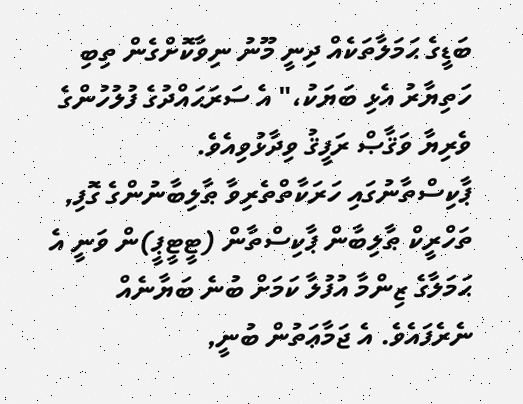ބަޑީގެ ޙަމަލާތަކެއް ދިނީ މޫނު ނިވާކޮށްގެން ތިބި ހަތިޔާރު އެޅި ބަޔަކު،" އެ ސަރަޙައްދުގެ ފުލުހުންގެ ވެރިޔާ ވަޤާޞް ރަފީޤު ވިދާޅުވިއެވެ.
ޕާކިސްތާނުގައި ހަރަކާތްތެރިވާ ޠާލިބާނުންގެ ގޮފި, ތަހްރީކް ޠާލިބާން ޕާކިސްތާން (ޓީޓީޕީ)ން ވަނީ އެ ޙަމަލާގެ ޒިންމާ އުފުލާ ކަމަށް ބުނެ ބަޔާނެއް ނެރެފައެވެ. އެ ޖަމާޢަތުން ބުނީ,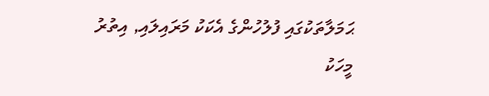ޙަމަލާތަކުގައި ފުލުހުންގެ އެކަކު މަރައިލައި, އިތުރު މީހަކު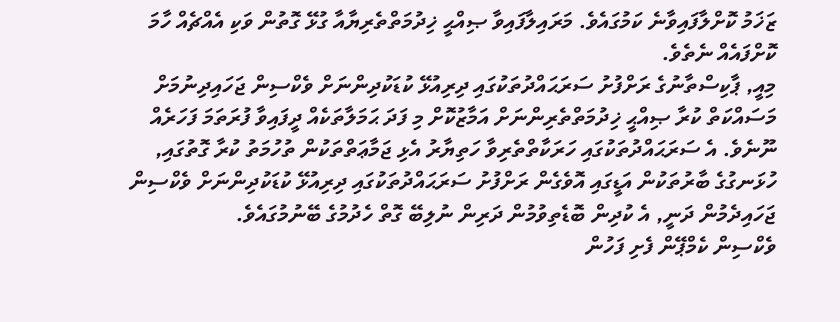ޒަޚަމު ކޮށްލާފައިވާނެ ކަމުގައެވެ. މަރައިލާފައިވާ ޞިއްޙީ ޚިދުމަތްތެރިޔާއާ ގުޅޭ ގޮތުން ވަކި އެއްޗެއް ހާމަ ކޮށްފައެއް ނެތެވެ.
މިއީ, ޕާކިސްތާނުގެ ރަށްފުށު ސަރަޙައްދުތަކުގައި ދިރިއުޅޭ ކުޑަކުދިންނަށް ވެކްސިން ޖަހައިދިނުމަށް މަސައްކަތް ކުރާ ޞިއްޙީ ޚިދުމަތްތެރިންނަށް އަމާޒުކޮށް މި ފަދަ ޙަމަލާތަކެއް ދީފައިވާ ފުރަތަމަ ފަހަރެއް ނޫނެވެ. އެ ސަރަޙައްދުތަކުގައި ހަރަކާތްތެރިވާ ހަތިޔާރު އެޅި ޖަމާޢަތްތަކުން ތުހުމަތު ކުރާ ގޮތުގައި, ހުޅަނގުގެ ބާރުތަކުން އަޑީގައި އޮވެގެން ރަށްފުށު ސަރަޙައްދުތަކުގައި ދިރިއުޅޭ ކުޑަކުދިންނަށް ވެކްސިން ޖަހައިދެމުން ދަނީ, އެ ކުދިން ބޮޑެތިވުމުން ދަރިން ނުލިބޭ ގޮތް ހެދުމުގެ ބޭނުމުގައެވެ.
ވެކްސިން ކެމްޕޭން ފެށި ފަހުން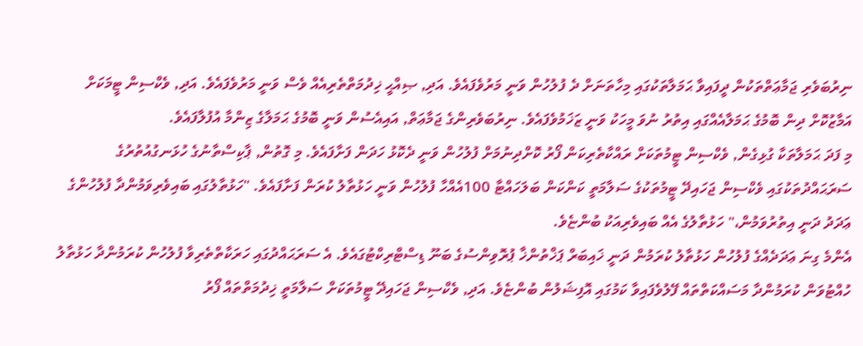ނިރުބަވެރި ޖަމާޢަތްތަކުން ދީފައިވާ ޙަމަލާތަކުގައި މިހާތަނަށް ދެ ފުލުހުން ވަނީ މަރުވެފައެވެ. އަދި, ޞިއްޙީ ޚިދުމަތްތެރިއެއް ވެސް ވަނީ މަރުވެފައެވެ. އަދި, ވެކްސިން ޓީމަކަށް އަމާޒުކޮށް ދިން ބޮމުގެ ޙަމަލާއެއްގައި އިތުރު ނުވަ މީހަކު ވަނީ ޒަޚަމުވެފައެވެ. ނިރުބަވެރިންގެ ޖަމާޢަތް, އައިއެސުން ވަނީ ބޮމުގެ ޙަމަލާގެ ޒިންމާ އުފުލާފައެވެ.
މި ފަދަ ޙަމަލާތަކާ ގުޅިގެން, ވެކްސިން ޓީމުތަކަށް ރައްކާތެރިކަން ފޯރު ކޮށްދިނުމަށް ފުލުހުން ވަނީ ދެކޮޅު ހަދަން ފަށާފައެވެ. މި ގޮތުން, ޕާކިސްތާނުގެ ހުޅަނގުއުތުރުގެ ސަރަޙައްދުތަކުގައި ވެކްސިން ޖަހައިދޭ ޓީމުތަކުގެ ސަލާމަތީ ކަންކަން ބަލަހައްޓާ 100އެއްހާ ފުލުހުން ވަނީ ހަޅުތާލު ކުރަން ފަށާފައެވެ. "ހަޅުތާލުގައި ބައިވެރިވަމުންދާ ފުލުހުންގެ ޢަދަދު ދަނީ އިތުރުވަމުން،" ހަޅުތާލުގެ އެއް ބައިވެރިއަކު ބުންޏެވެ.
އެންމެ ގިނަ ޢަދަދެއްގެ ފުލުހުން ހަޅުތާލު ކުރަމުން ދަނީ ޚައިބަރް ޕަޚްތުންޚާ ޕުރޮވިންސުގެ ބަނޫ ޑިސްޓްރިކްޓުގައެވެ. އެ ސަރަޙައްދުގައި ހަރަކާތްތެރިވާ ފުލުހުން ކުރަމުންދާ ހަޅުތާލު ހުއްޓުވަން ކުރަމުންދާ މަސައްކަތްތައް ފޭލުވެފައިވާ ކަމުގައި އޮފިޝަލުން ބުންޏެވެ. އަދި, ވެކްސިން ޖަހައިދޭ ޓީމުތަކަށް ސަލާމަތީ ޚިދުމަތްތައް ފޯރު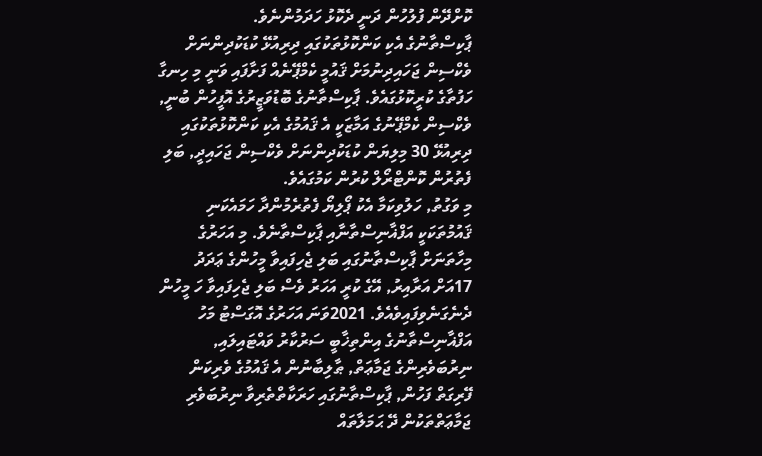ކޮށްދޭން ފުލުހުން ދަނީ ދެކޮޅު ހަދަމުންނެވެ.
ޕާކިސްތާނުގެ އެކި ކަންކޮޅުތަކުގައި ދިރިއުޅޭ ކުޑަކުދިންނަށް ވެކްސިން ޖަހައިދިނުމަށް ޤައުމީ ކެމްޕޭނެއް ފަށާފައި ވަނީ މި ހިނގާ ހަފުތާގެ ކުރީކޮޅުގައެވެ. ޕާކިސްތާނުގެ ބޮޑުވަޒީރުގެ އޮފީހުން ބުނީ, ވެކްސިން ކެމްޕޭނުގެ އަމާޒަކީ އެ ޤައުމުގެ އެކި ކަންކޮޅުތަކުގައި ދިރިއުޅޭ 30 މިލިޔަން ކުޑަކުދިންނަށް ވެކްސިން ޖަހައިދީ, ބަލި ފެތުރުން ކޮންޓްރޯލް ކުރުން ކަމުގައެވެ.
މި ވަގުތު, ހަލުވިކަމާ އެކު ޕޯލިޔޯ ފެތުރެމުންދާ ހަމައެކަނި ޤައުމުތަކަކީ އަފްޣާނިސްތާނާއި ޕާކިސްތާނެވެ. މި އަހަރުގެ މިހާތަނަށް ޕާކިސްތާނުގައި ބަލި ޖެހިފައިވާ މީހުންގެ ޢަދަދު 17އަށް އަރާއިރު, އޭގެ ކުރީ އަހަރު ވެސް ބަލި ޖެހިފައިވާ ހަ މީހުން ދެނެގަނެވިފައިވެއެވެ. 2021ވަނަ އަހަރުގެ އޮގަސްޓު މަހު އަފްޣާނިސްތާނުގެ އިންތިޚާބީ ސަރުކާރު ވައްޓައިލައި, ނިރުބަވެރިންގެ ޖަމާޢަތް, ޠާލިބާނުން އެ ޤައުމުގެ ވެރިކަން ފޭރިގަތް ފަހުން, ޕާކިސްތާނުގައި ހަރަކާތްތެރިވާ ނިރުބަވެރި ޖަމާޢަތްތަކުން ދޭ ޙަމަލާތައް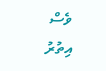ވެސް އިތުރު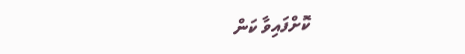ކޮށްފައިވާ ކަން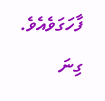ފާހަގަވެއެވެ. ގިނަ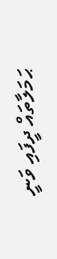ޙަމަލާތައް ދީފައި ވަނީ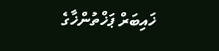ޚައިބަރް ޕަޚްތުންޚާގެ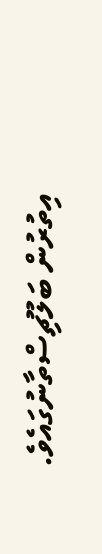އިތުރުން ބަލޫޗިސްތާނުގައެވެ.